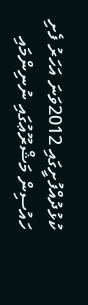ކުޅުދުއްފުށީގައި 2012ވަނަ އަހަރު ފެށި ހައުސިން މަޝްރޫޢުގައި ނުނިންމައި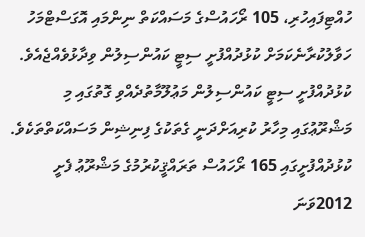ހުއްޓިފައިހުރި، 105 ރޯހައުސްގެ މަސައްކަތް ނިންމައި އޮގަސްޓްމަހު ހަވާލުކުރާނެކަމަށް ކުޅުދުއްފުށީ ސިޓީ ކައުންސިލުން ވިދާޅުވެއްޖެއެވެ. ކުޅުދުއްފުށީ ސިޓީ ކައުންސިލުން މަޢުލޫމާތުދެއްވި ގޮތުގައި މި މަޝްރޫޢުގައި މިހާރު ކުރިއަށްދަނީ ގެތަކުގެ ފިނިޝިން މަސައްކަތްތަކެވެ.
ކުޅުދުއްފުށީގައި 165 ރޯހައުސް ތަރައްޤީކުރުމުގެ މަޝްރޫޢު ފެށީ 2012ވަނަ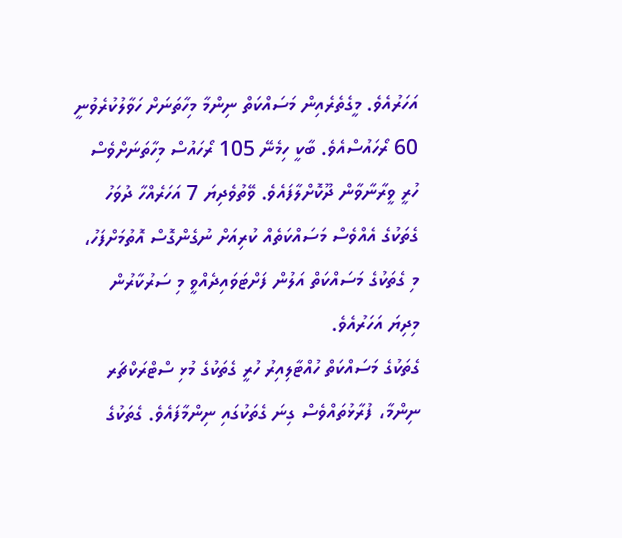އަހަރުއެވެ. މީގެތެރެއިން މަސައްކަތް ނިންމާ މިހާތަނަށް ހަވާލުކުރެވުނީ 60 ރޯހައުސްއެވެ. ބާކީ ހިމެނޭ 105 ރޯހައުސް މިހާތަނަށްވެސް ހުރީ ވީރާނާވާން ދޫކޮށްލާފައެވެ. ވޭތުވެދިޔަ 7 އަހަރެއްހާ ދުވަހު ގެތަކުގެ އެއްވެސް މަސައްކަތެއް ކުރިއަށް ނުގެންގޮސް އޮތުމަށްފަހު، މި ގެތަކުގެ މަސައްކަތް އަލުން ފަށްޓަވައިދެއްވީ މި ސަރުކާރުން މިދިޔަ އަހަރުއެވެ.
ގެތަކުގެ މަސައްކަތް ހުއްޓާލިއިރު ހުރީ ގެތަކުގެ މުޅި ސްޓްރަކްޗަރ ނިންމާ، ފުރާޅުތައްވެސް ގިނަ ގެތަކުގައި ނިންމާފައެވެ. ގެތަކުގެ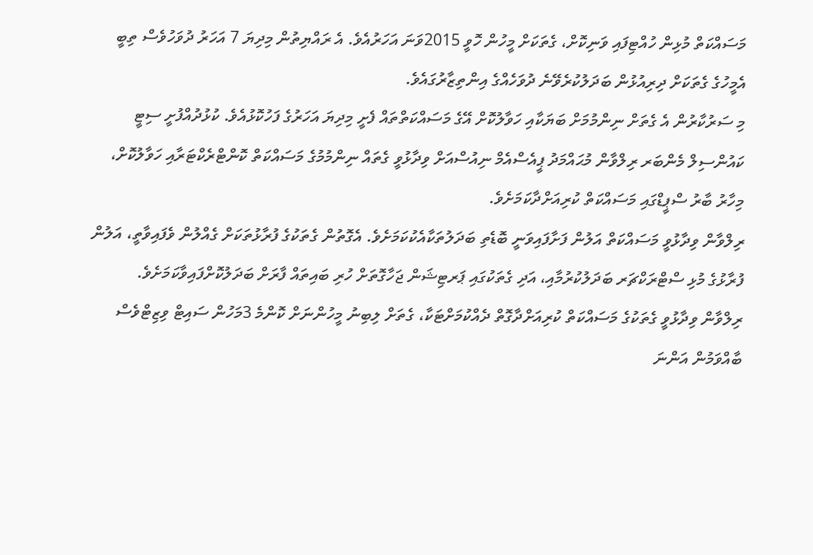މަސައްކަތް މުޅިން ހުއްޓިފައި ވަނިކޮށް، ގެތަކަށް މީހުން ހޮވީ 2015ވަނަ އަހަރުއެވެ. އެ ރައްޔިތުން މިދިޔަ 7 އަހަރު ދުވަހުވެސް ތިބީ އެމީހުގެ ގެތަކަށް ދިރިއުޅުން ބަދަލުކުރެވޭނެ ދުވަހެއްގެ އިންތިޒާރުގައެވެ.
މި ސަރުކާރުން އެ ގެތަށް ނިންމުމަށް ބަޔަކާއި ހަވާލުކޮށް އޭގެ މަސައްކަތްތައް ފެށީ މިދިޔަ އަހަރުގެ ފަހުކޮޅުއެވެ. ކުޅުދުއްފުށީ ސިޓީ ކައުންސިލް މެންބަރ ރިލްވާން މުޙައްމަދު ޕީއެސްއެމް ނިއުސްއަށް ވިދާޅުވީ ގެތައް ނިންމުމުގެ މަސައްކަތް ކޮންޓްރެކްޓަރާއި ހަވާލުކޮށް، މިހާރު ބާރު ސްޕީޑްގައި މަސައްކަތް ކުރިއަށްދާކަމަށެވެ.
ރިލްވާން ވިދާޅުވީ މަސައްކަތް އަލުން ފަށާފައިވަނީ ބޮޑެތި ބަދަލުތަކާއެކުކަމަށެވެ. އެގޮތުން ގެތަކުގެ ފުރާޅުތަކަށް ގެއްލުން ވެފައިވާތީ، އަލުން ފުރާޅުގެ މުޅި ސްޓްރަކްޗަރ ބަދަލުކުރުމާއި، އަދި ގެތަކުގައި ޕަރޓިޝަން ޖަހާގޮތަށް ހުރި ބައިތައް ފާރަށް ބަދަލުކޮށްފައިވާކަމަށެވެ.
ރިލްވާން ވިދާޅުވީ ގެތަކުގެ މަސައްކަތް ކުރިއަށްދާގޮތް ދެއްކުމަށްޓަކާ، ގެތަށް ލިބިނު މީހުންނަށް ކޮންމެ 3މަހުން ސައިޓް ވިޒިޓްވެސް ބާއްވަމުން އަންނަ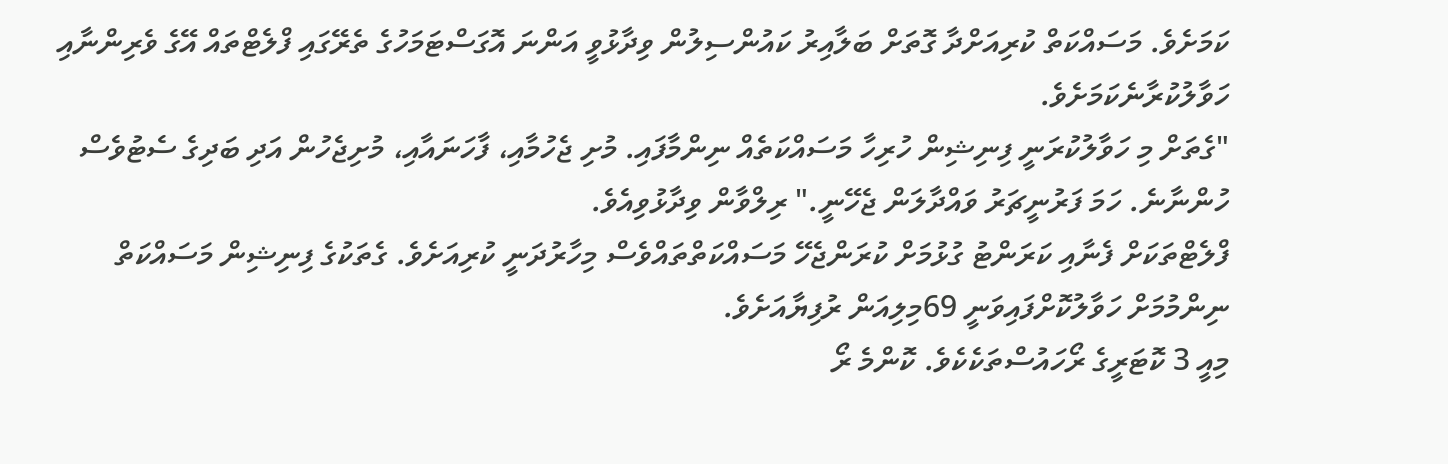ކަމަށެވެ. މަސައްކަތް ކުރިއަށްދާ ގޮތަށް ބަލާއިރު ކައުންސިލުން ވިދާޅުވީ އަންނަ އޮގަސްޓަމަހުގެ ތެރޭގައި ފްލެޓްތައް އޭގެ ވެރިންނާއި ހަވާލުކުރާނެކަމަށެވެ.
"ގެތަށް މި ހަވާލުކުރަނީ ފިނިޝިން ހުރިހާ މަސައްކަތެއް ނިންމާފައި. މުށި ޖެހުމާއި، ފާހަނައާއި، މުށިޖެހުން އަދި ބަދިގެ ސެޓުވެސް ހުންނާނެ. ހަމަ ފަރުނީޗަރު ވައްދާލަން ޖެހޭނީ." ރިލްވާން ވިދާޅުވިއެވެ.
ފްލެޓްތަކަށް ފެނާއި ކަރަންޓު ގުޅުމަށް ކުރަންޖެހޭ މަސައްކަތްތައްވެސް މިހާރުދަނީ ކުރިއަށެވެ. ގެތަކުގެ ފިނިޝިން މަސައްކަތް ނިންމުމަށް ހަވާލުކޮށްފައިވަނީ 69މިލިއަން ރުފިޔާއަށެވެ.
މިއީ 3 ކޮޓަރީގެ ރޯހައުސްތަކެކެވެ. ކޮންމެ ރޯ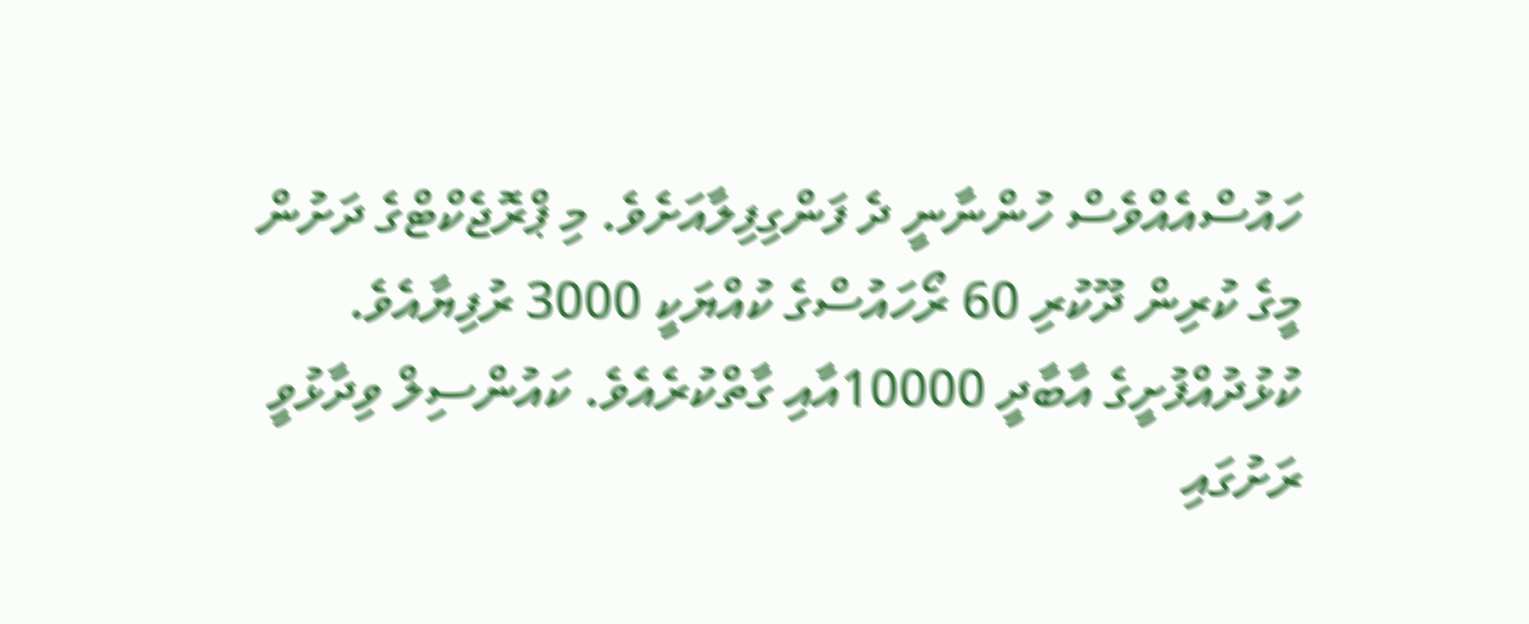ހައުސްއެއްވެސް ހުންނާނީ ދެ ފަންގިފިލާއަށެވެ. މި ޕްރޮޖެކްޓްގެ ދަށުން މީގެ ކުރިން ދޫކުރި 60 ރޯހައުސްގެ ކުއްޔަކީ 3000 ރުފިޔާއެވެ.
ކުޅުދުއްފުށީގެ އާބާދީ 10000އާއި ގާތްކުރެއެވެ. ކައުންސިލް ވިދާޅުވީ ރަށުގައި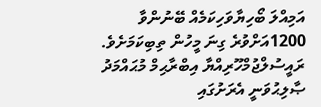އަމިއްލަ ބޯހިޔާވަހިކަމެއް ބޭނުންވާ 1200އަށްވުރެ ގިނަ މީހުން ތިބިކަމަށެވެ.
ރައީސުލްޖުމްހޫރިއްޔާ އިބްރާޙިމް މުޙައްމަދު ޞާލިޙުވަނީ އެރަށުގައި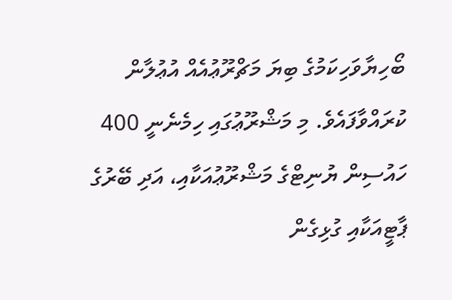ބޯހިޔާވަހިކަމުގެ ބިޔަ މަޗްރޫޢުއެއް އުޢުލާން ކުރައްވާފައެވެ. މި މަޝްރޫޢުގައި ހިމެނެނީ 400 ހައުސިން ޔުނިޓްގެ މަޝްރޫޢުއަކާއި، އަދި ބޭރުގެ ޕާޓީއަކާއި ގުޅިގެން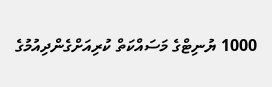1000 ޔުނިޓްގެ މަސައްކަތް ކުރިއަށްގެންދިއުމުގެ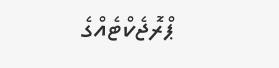ޕްރޮޖެކްޓެއްގެ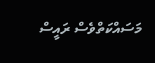މަސައްކަތްވެސް ރައީސް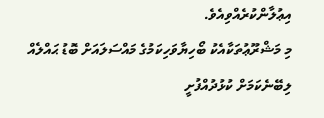އިޢުލާންކުރެއްވިއެވެ.
މި މަޝްރޫޢުތަކާއެކު ބޯހިޔާވަހިކަމުގެ މައްސަލައަށް ބޮޑު ޙައްލެއް ލިބޭނެކަމަށް ކުޅުދުއްފުށީ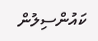ކައުންސިލުން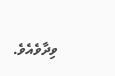ވިދާވެއެވެ.